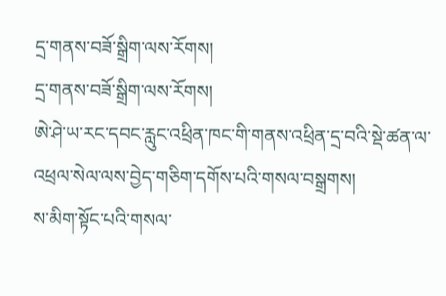དྲ་གནས་བཟོ་སྒྲིག་ལས་རོགས།
དྲ་གནས་བཟོ་སྒྲིག་ལས་རོགས།
ཨེ་ཤེ་ཡ་རང་དབང་རླུང་འཕྲིན་ཁང་གི་གནས་འཕྲིན་དྲ་བའི་སྡེ་ཚན་ལ་འཕྲལ་སེལ་ལས་བྱེད་གཅིག་དགོས་པའི་གསལ་བསྒྲགས།
ས་མིག་སྟོང་པའི་གསལ་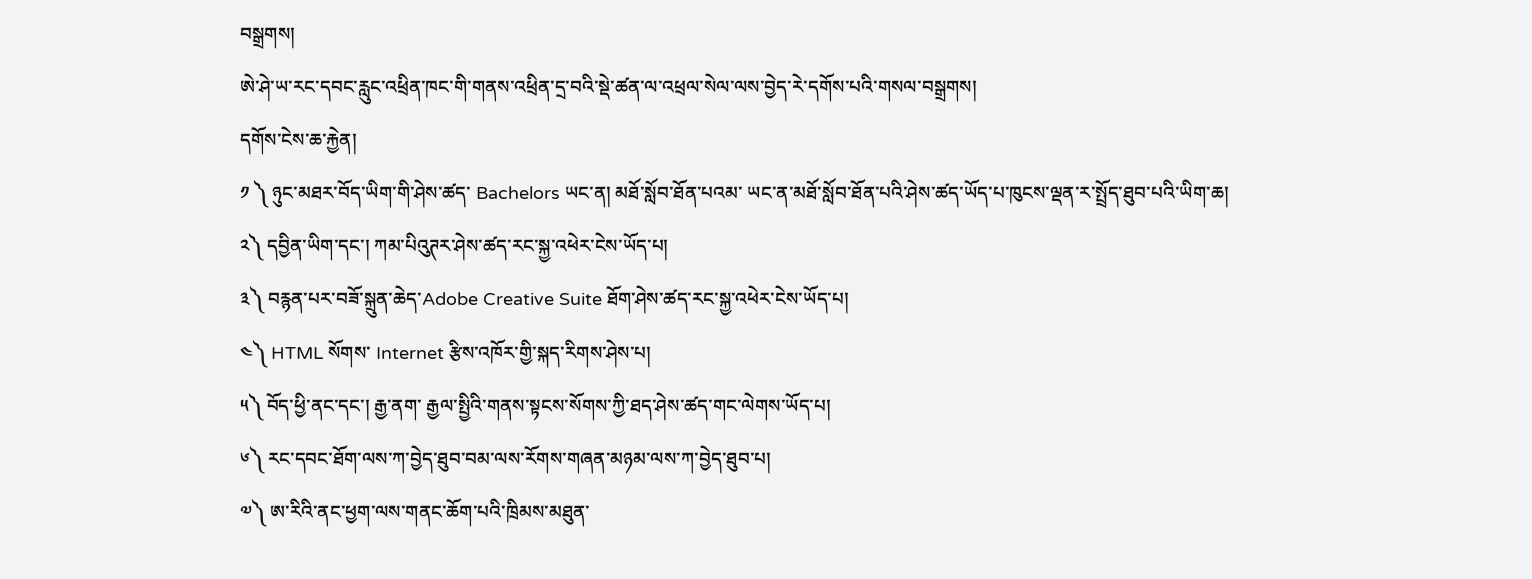བསྒྲགས།
ཨེ་ཤེ་ཡ་རང་དབང་རླུང་འཕྲིན་ཁང་གི་གནས་འཕྲིན་དྲ་བའི་སྡེ་ཚན་ལ་འཕྲལ་སེལ་ལས་བྱེད་རེ་དགོས་པའི་གསལ་བསྒྲགས།
དགོས་ངེས་ཆ་རྐྱེན།
༡ ༽ ཉུང་མཐར་བོད་ཡིག་གི་ཤེས་ཚད་ Bachelors ཡང་ན། མཐོ་སློབ་ཐོན་པའམ་ ཡང་ན་མཐོ་སློབ་ཐོན་པའི་ཤེས་ཚད་ཡོད་པ་ཁུངས་ལྡན་ར་སྤྲོད་ཐུབ་པའི་ཡིག་ཆ།
༢༽ དབྱིན་ཡིག་དང་། ཀམ་པིའུཊར་ཤེས་ཚད་རང་སྐྱ་འཕེར་ངེས་ཡོད་པ།
༣༽ བརྙན་པར་བཟོ་སྐྲུན་ཆེད་Adobe Creative Suite ཐོག་ཤེས་ཚད་རང་སྐྱ་འཕེར་ངེས་ཡོད་པ།
༤༽ HTML སོགས་ Internet རྩིས་འཁོར་གྱི་སྐད་རིགས་ཤེས་པ།
༥༽ བོད་ཕྱི་ནང་དང་། རྒྱ་ནག་ རྒྱལ་སྤྱིའི་གནས་སྟངས་སོགས་ཀྱི་ཐད་ཤེས་ཚད་གང་ལེགས་ཡོད་པ།
༦༽ རང་དབང་ཐོག་ལས་ཀ་བྱེད་ཐུབ་བམ་ལས་རོགས་གཞན་མཉམ་ལས་ཀ་བྱེད་ཐུབ་པ།
༧༽ ཨ་རིའི་ནང་ཕྱག་ལས་གནང་ཆོག་པའི་ཁྲིམས་མཐུན་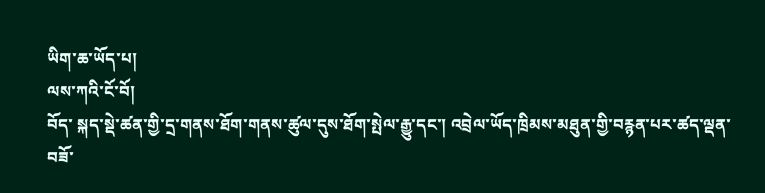ཡིག་ཆ་ཡོད་པ།
ལས་ཀའི་ངོ་བོ།
བོད་ སྐད་སྡེ་ཚན་གྱི་དྲ་གནས་ཐོག་གནས་ཚུལ་དུས་ཐོག་སྤེལ་རྒྱུ་དང་། འབྲེལ་ཡོད་ཁྲིམས་མཐུན་གྱི་བརྙན་པར་ཚད་ལྡན་བཟོ་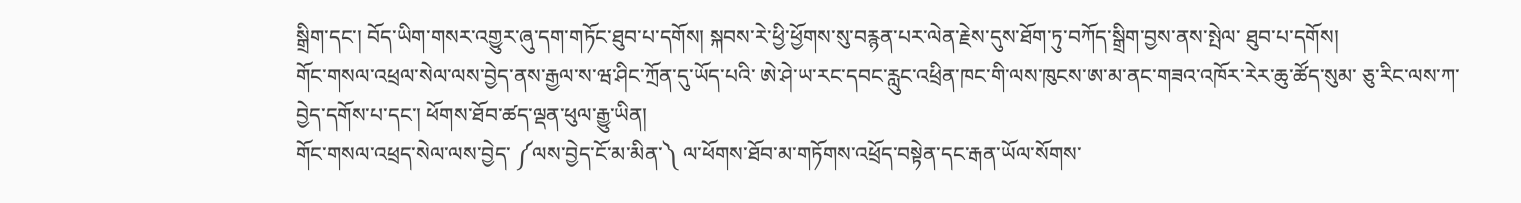སྒྲིག་དང་། བོད་ཡིག་གསར་འགྱུར་ཞུ་དག་གཏོང་ཐུབ་པ་དགོས། སྐབས་རེ་ཕྱི་ཕྱོགས་སུ་བརྙན་པར་ལེན་རྗེས་དུས་ཐོག་ཏུ་བཀོད་སྒྲིག་བྱས་ནས་སྤེལ་ ཐུབ་པ་དགོས།
གོང་གསལ་འཕྲལ་སེལ་ལས་བྱེད་ནས་རྒྱལ་ས་ཝ་ཤིང་ཀྲོན་དུ་ཡོད་པའི་ ཨེ་ཤེ་ཡ་རང་དབང་རླུང་འཕྲིན་ཁང་གི་ལས་ཁུངས་ཨ་མ་ནང་གཟའ་འཁོར་རེར་ཆུ་ཚོད་སུམ་ ཅུ་རིང་ལས་ཀ་བྱེད་དགོས་པ་དང་། ཕོགས་ཐོབ་ཚད་ལྡན་ཕུལ་རྒྱུ་ཡིན།
གོང་གསལ་འཕྲད་སེལ་ལས་བྱེད་ ༼ལས་བྱེད་ངོ་མ་མིན་༽ ལ་ཕོགས་ཐོབ་མ་གཏོགས་འཕྲོད་བསྟེན་དང་རྒན་ཡོལ་སོགས་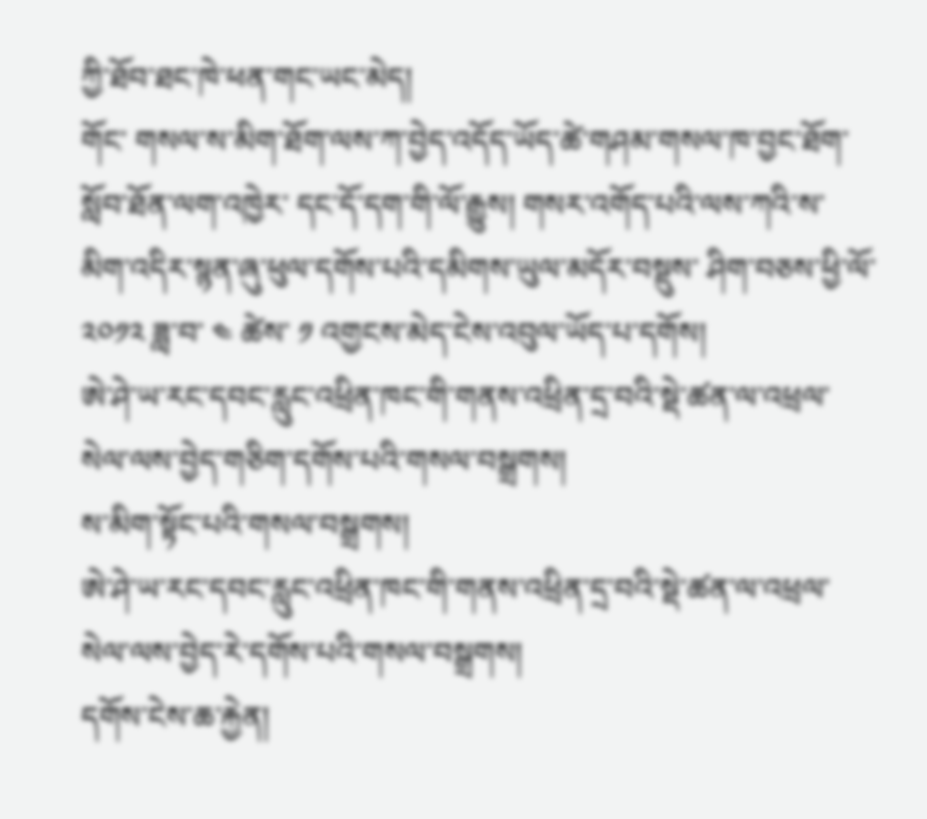ཀྱི་ཐོབ་ཐང་ཁེ་ཕན་གང་ཡང་མེད།
གོང་ གསལ་ས་མིག་ཐོག་ལས་ཀ་བྱེད་འདོད་ཡོད་ཚེ་གཤམ་གསལ་ཁ་བྱང་ཐོག་སློབ་ཐོན་ལག་འཁྱེར་ དང་དོ་དག་གི་ལོ་རྒྱུས། གསར་འགོད་པའི་ལས་ཀའི་ས་མིག་འདིར་སྙན་ཞུ་ཕུལ་དགོས་པའི་དམིགས་ཡུལ་མདོར་བསྡུས་ ཤིག་བཅས་ཕྱི་ལོ་ ༢༠༡༢ ཟླ་བ་ ༤ ཚེས་ ༡ འགྱངས་མེད་ངེས་འབུལ་ཡོད་པ་དགོས།
ཨེ་ཤེ་ཡ་རང་དབང་རླུང་འཕྲིན་ཁང་གི་གནས་འཕྲིན་དྲ་བའི་སྡེ་ཚན་ལ་འཕྲལ་སེལ་ལས་བྱེད་གཅིག་དགོས་པའི་གསལ་བསྒྲགས།
ས་མིག་སྟོང་པའི་གསལ་བསྒྲགས།
ཨེ་ཤེ་ཡ་རང་དབང་རླུང་འཕྲིན་ཁང་གི་གནས་འཕྲིན་དྲ་བའི་སྡེ་ཚན་ལ་འཕྲལ་སེལ་ལས་བྱེད་རེ་དགོས་པའི་གསལ་བསྒྲགས།
དགོས་ངེས་ཆ་རྐྱེན།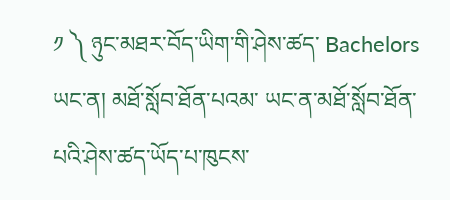༡ ༽ ཉུང་མཐར་བོད་ཡིག་གི་ཤེས་ཚད་ Bachelors ཡང་ན། མཐོ་སློབ་ཐོན་པའམ་ ཡང་ན་མཐོ་སློབ་ཐོན་པའི་ཤེས་ཚད་ཡོད་པ་ཁུངས་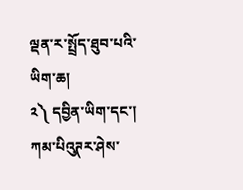ལྡན་ར་སྤྲོད་ཐུབ་པའི་ཡིག་ཆ།
༢༽ དབྱིན་ཡིག་དང་། ཀམ་པིའུཊར་ཤེས་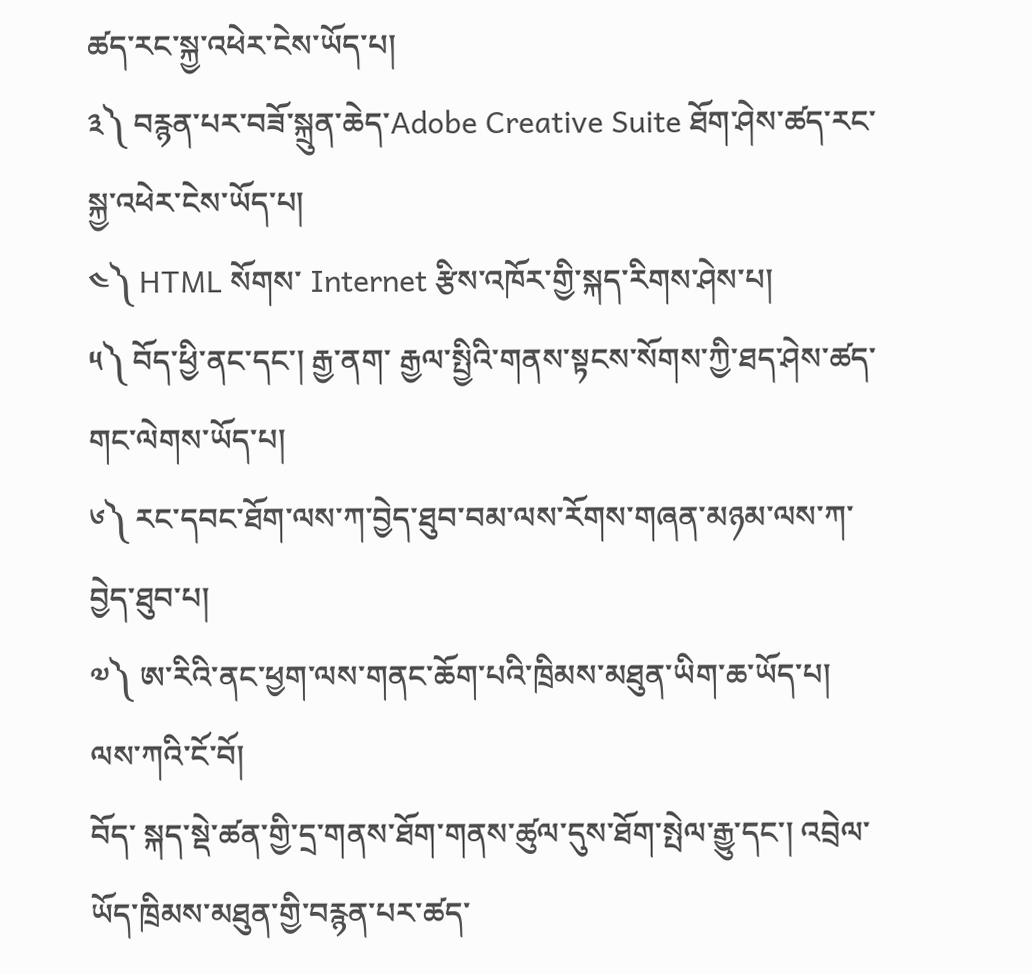ཚད་རང་སྐྱ་འཕེར་ངེས་ཡོད་པ།
༣༽ བརྙན་པར་བཟོ་སྐྲུན་ཆེད་Adobe Creative Suite ཐོག་ཤེས་ཚད་རང་སྐྱ་འཕེར་ངེས་ཡོད་པ།
༤༽ HTML སོགས་ Internet རྩིས་འཁོར་གྱི་སྐད་རིགས་ཤེས་པ།
༥༽ བོད་ཕྱི་ནང་དང་། རྒྱ་ནག་ རྒྱལ་སྤྱིའི་གནས་སྟངས་སོགས་ཀྱི་ཐད་ཤེས་ཚད་གང་ལེགས་ཡོད་པ།
༦༽ རང་དབང་ཐོག་ལས་ཀ་བྱེད་ཐུབ་བམ་ལས་རོགས་གཞན་མཉམ་ལས་ཀ་བྱེད་ཐུབ་པ།
༧༽ ཨ་རིའི་ནང་ཕྱག་ལས་གནང་ཆོག་པའི་ཁྲིམས་མཐུན་ཡིག་ཆ་ཡོད་པ།
ལས་ཀའི་ངོ་བོ།
བོད་ སྐད་སྡེ་ཚན་གྱི་དྲ་གནས་ཐོག་གནས་ཚུལ་དུས་ཐོག་སྤེལ་རྒྱུ་དང་། འབྲེལ་ཡོད་ཁྲིམས་མཐུན་གྱི་བརྙན་པར་ཚད་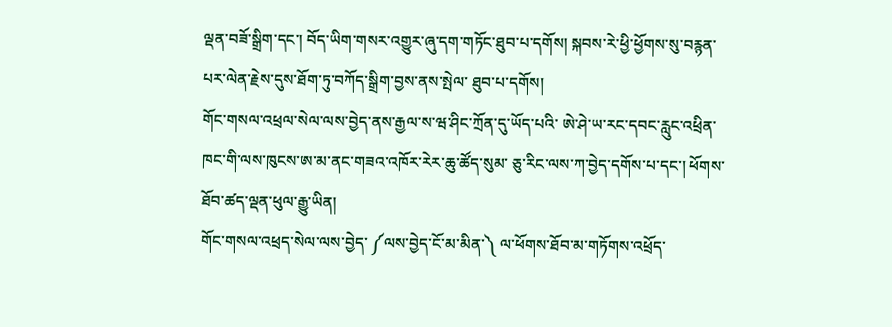ལྡན་བཟོ་སྒྲིག་དང་། བོད་ཡིག་གསར་འགྱུར་ཞུ་དག་གཏོང་ཐུབ་པ་དགོས། སྐབས་རེ་ཕྱི་ཕྱོགས་སུ་བརྙན་པར་ལེན་རྗེས་དུས་ཐོག་ཏུ་བཀོད་སྒྲིག་བྱས་ནས་སྤེལ་ ཐུབ་པ་དགོས།
གོང་གསལ་འཕྲལ་སེལ་ལས་བྱེད་ནས་རྒྱལ་ས་ཝ་ཤིང་ཀྲོན་དུ་ཡོད་པའི་ ཨེ་ཤེ་ཡ་རང་དབང་རླུང་འཕྲིན་ཁང་གི་ལས་ཁུངས་ཨ་མ་ནང་གཟའ་འཁོར་རེར་ཆུ་ཚོད་སུམ་ ཅུ་རིང་ལས་ཀ་བྱེད་དགོས་པ་དང་། ཕོགས་ཐོབ་ཚད་ལྡན་ཕུལ་རྒྱུ་ཡིན།
གོང་གསལ་འཕྲད་སེལ་ལས་བྱེད་ ༼ལས་བྱེད་ངོ་མ་མིན་༽ ལ་ཕོགས་ཐོབ་མ་གཏོགས་འཕྲོད་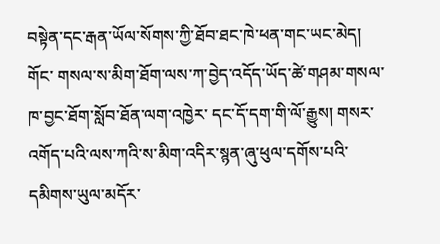བསྟེན་དང་རྒན་ཡོལ་སོགས་ཀྱི་ཐོབ་ཐང་ཁེ་ཕན་གང་ཡང་མེད།
གོང་ གསལ་ས་མིག་ཐོག་ལས་ཀ་བྱེད་འདོད་ཡོད་ཚེ་གཤམ་གསལ་ཁ་བྱང་ཐོག་སློབ་ཐོན་ལག་འཁྱེར་ དང་དོ་དག་གི་ལོ་རྒྱུས། གསར་འགོད་པའི་ལས་ཀའི་ས་མིག་འདིར་སྙན་ཞུ་ཕུལ་དགོས་པའི་དམིགས་ཡུལ་མདོར་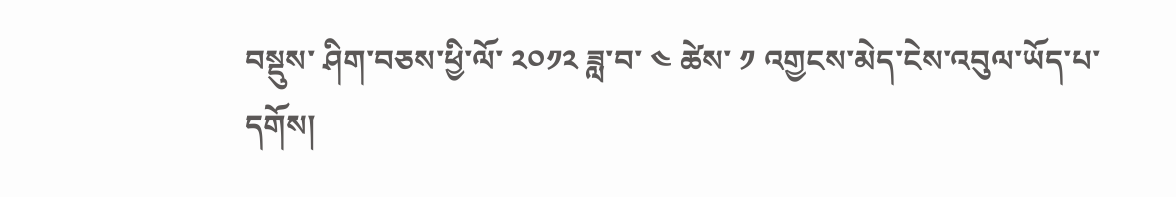བསྡུས་ ཤིག་བཅས་ཕྱི་ལོ་ ༢༠༡༢ ཟླ་བ་ ༤ ཚེས་ ༡ འགྱངས་མེད་ངེས་འབུལ་ཡོད་པ་དགོས།